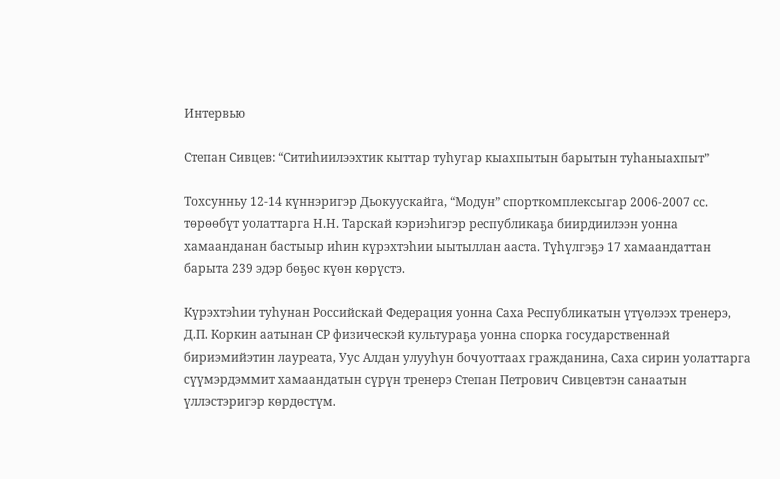Интервью

Степан Сивцев: “Ситиһиилээхтик кыттар туһугар кыахпытын барытын туһаныахпыт”

Тохсунньу 12-14 күннэригэр Дьокуускайга, “Модун” спорткомплексыгар 2006-2007 сс. төрөөбүт уолаттарга Н.Н. Тарскай кэриэһигэр республикаҕа биирдиилээн уонна хамаанданан бастыыр иһин күрэхтэһии ыытыллан ааста. Түһүлгэҕэ 17 хамаандаттан барыта 239 эдэр бөҕөс күөн көрүстэ.

Күрэхтэһии туһунан Российскай Федерация уонна Саха Республикатын үтүөлээх тренерэ, Д.П. Коркин аатынан СР физическэй культураҕа уонна спорка государственнай бириэмийэтин лауреата, Уус Алдан улууһун бочуоттаах гражданина, Саха сирин уолаттарга сүүмэрдэммит хамаандатын сүрүн тренерэ Степан Петрович Сивцевтэн санаатын үллэстэригэр көрдөстүм.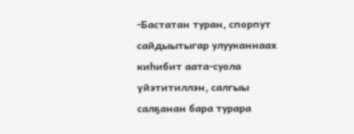-Бастатан туран, спорпут сайдыытыгар улууканнаах киһибит аата-суола үйэтитиллэн, салгыы салҕанан бара турара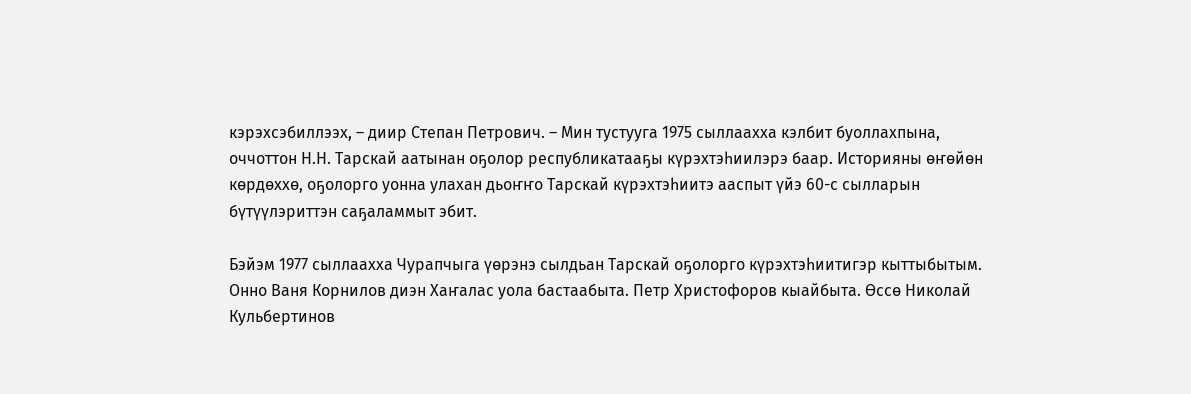кэрэхсэбиллээх, – диир Степан Петрович. – Мин тустууга 1975 сыллаахха кэлбит буоллахпына, оччоттон Н.Н. Тарскай аатынан оҕолор республикатааҕы күрэхтэһиилэрэ баар. Историяны өҥөйөн көрдөххө, оҕолорго уонна улахан дьоҥҥо Тарскай күрэхтэһиитэ ааспыт үйэ 60-с сылларын бүтүүлэриттэн саҕаламмыт эбит.

Бэйэм 1977 сыллаахха Чурапчыга үөрэнэ сылдьан Тарскай оҕолорго күрэхтэһиитигэр кыттыбытым. Онно Ваня Корнилов диэн Хаҥалас уола бастаабыта. Петр Христофоров кыайбыта. Өссө Николай Кульбертинов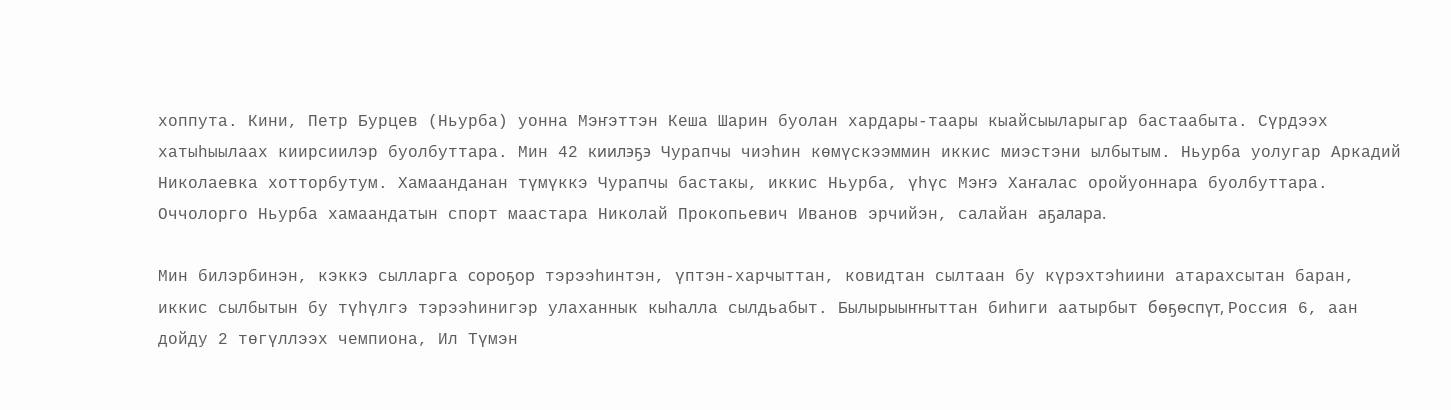хоппута. Кини, Петр Бурцев (Ньурба) уонна Мэҥэттэн Кеша Шарин буолан хардары-таары кыайсыыларыгар бастаабыта. Сүрдээх хатыһыылаах киирсиилэр буолбуттара. Мин 42 киилэҕэ Чурапчы чиэһин көмүскээммин иккис миэстэни ылбытым. Ньурба уолугар Аркадий Николаевка хотторбутум. Хамаанданан түмүккэ Чурапчы бастакы, иккис Ньурба, үһүс Мэҥэ Хаҥалас оройуоннара буолбуттара. Оччолорго Ньурба хамаандатын спорт маастара Николай Прокопьевич Иванов эрчийэн, салайан аҕалара.

Мин билэрбинэн, кэккэ сылларга сороҕор тэрээһинтэн, үптэн-харчыттан, ковидтан сылтаан бу күрэхтэһиини атарахсытан баран, иккис сылбытын бу түһүлгэ тэрээһинигэр улаханнык кыһалла сылдьабыт. Былырыыҥҥыттан биһиги аатырбыт бөҕөспүт, Россия 6, аан дойду 2 төгүллээх чемпиона, Ил Түмэн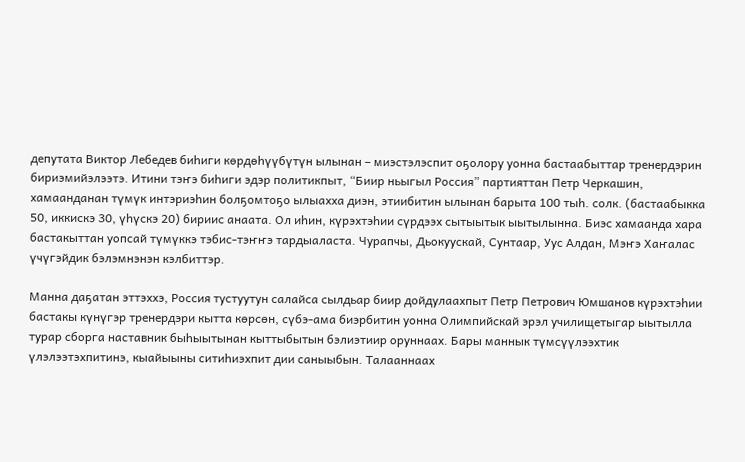депутата Виктор Лебедев биһиги көрдөһүүбүтүн ылынан – миэстэлэспит оҕолору уонна бастаабыттар тренердэрин бириэмийэлээтэ. Итини тэҥэ биһиги эдэр политикпыт, “Биир ньыгыл Россия” партияттан Петр Черкашин, хамаанданан түмүк интэриэһин болҕомтоҕо ылыахха диэн, этиибитин ылынан барыта 100 тыһ. солк. (бастаабыкка 50, иккискэ 30, үһүскэ 20) бириис анаата. Ол иһин, күрэхтэһии сүрдээх сытыытык ыытылынна. Биэс хамаанда хара бастакыттан уопсай түмүккэ тэбис-тэҥҥэ тардыаласта. Чурапчы, Дьокуускай, Сунтаар, Уус Алдан, Мэҥэ Хаҥалас үчүгэйдик бэлэмнэнэн кэлбиттэр.

Манна даҕатан эттэххэ, Россия тустуутун салайса сылдьар биир дойдулаахпыт Петр Петрович Юмшанов күрэхтэһии бастакы күнүгэр тренердэри кытта көрсөн, сүбэ-ама биэрбитин уонна Олимпийскай эрэл училищетыгар ыытылла турар сборга наставник быһыытынан кыттыбытын бэлиэтиир оруннаах. Бары маннык түмсүүлээхтик үлэлээтэхпитинэ, кыайыыны ситиһиэхпит дии саныыбын. Талааннаах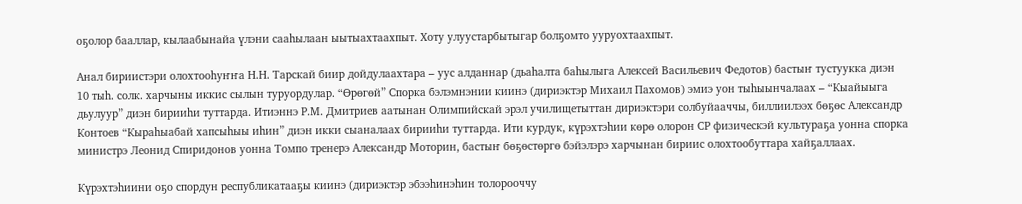оҕолор бааллар, кылаабынайа үлэни сааһылаан ыытыахтаахпыт. Хоту улуустарбытыгар болҕомто ууруохтаахпыт.

Анал бириистэри олохтооһуҥҥа Н.Н. Тарскай биир дойдулаахтара – уус алданнар (дьаһалта баһылыга Алексей Васильевич Федотов) бастыҥ тустуукка диэн 10 тыһ. солк. харчыны иккис сылын туруордулар. “Өрөгөй” Спорка бэлэмнэнии киинэ (дириэктэр Михаил Пахомов) эмиэ уон тыһыынчалаах – “Кыайыыга дьулуур” диэн бирииһи туттарда. Итиэннэ Р.М. Дмитриев аатынан Олимпийскай эрэл училищетыттан дириэктэри солбуйааччы, биллиилээх бөҕөс Александр Контоев “Кыраһыабай хапсыһыы иһин” диэн икки сыаналаах бирииһи туттарда. Ити курдук, күрэхтэһии көрө олорон СР физическэй культураҕа уонна спорка министрэ Леонид Спиридонов уонна Томпо тренерэ Александр Моторин, бастыҥ бөҕөстөргө бэйэлэрэ харчынан бириис олохтообуттара хайҕаллаах.

Күрэхтэһиини оҕо спордун республикатааҕы киинэ (дириэктэр эбээһинэһин толорооччу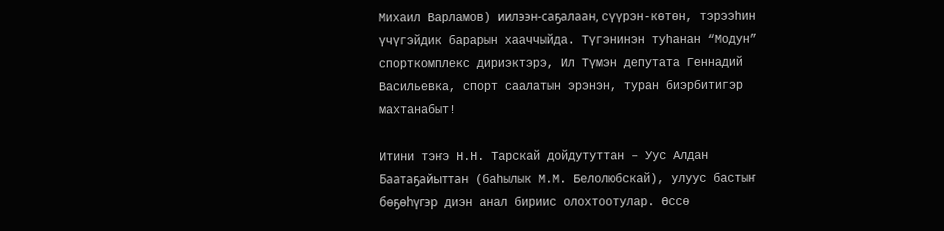Михаил Варламов) иилээн-саҕалаан, сүүрэн-көтөн, тэрээһин үчүгэйдик барарын хааччыйда. Түгэнинэн туһанан “Модун” спорткомплекс дириэктэрэ, Ил Түмэн депутата Геннадий Васильевка, спорт саалатын эрэнэн, туран биэрбитигэр махтанабыт!

Итини тэҥэ Н.Н. Тарскай дойдутуттан – Уус Алдан Баатаҕайыттан (баһылык М.М. Белолюбскай), улуус бастыҥ бөҕөһүгэр диэн анал бириис олохтоотулар. Өссө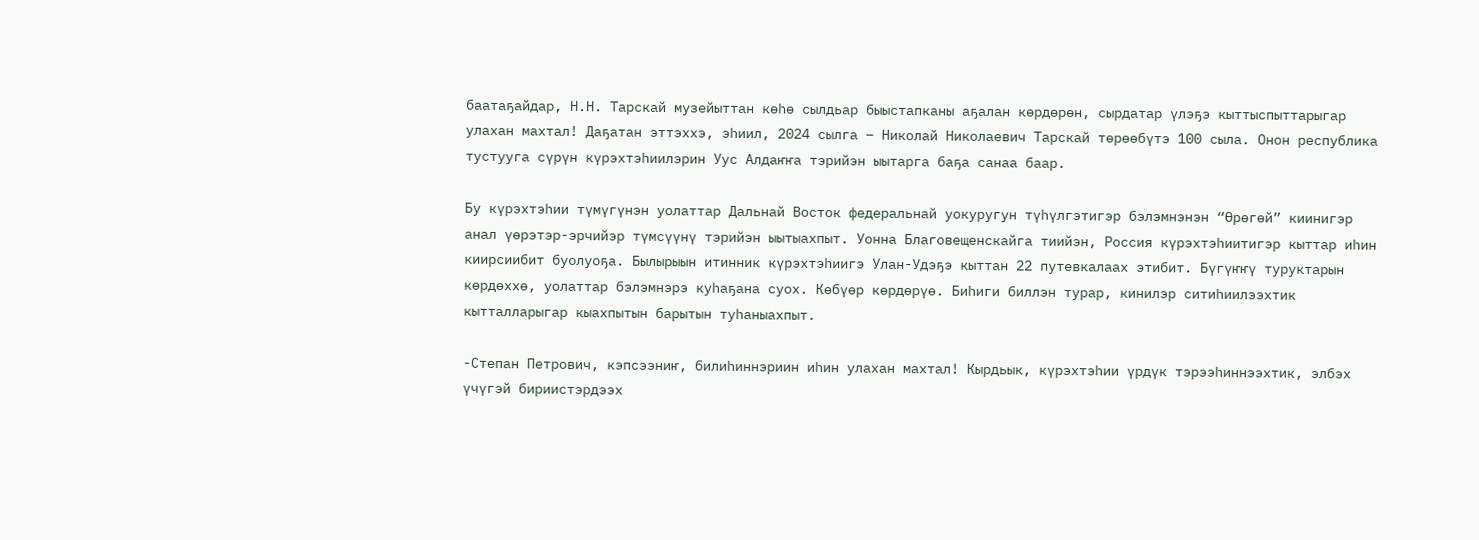баатаҕайдар, Н.Н. Тарскай музейыттан көһө сылдьар быыстапканы аҕалан көрдөрөн, сырдатар үлэҕэ кыттыспыттарыгар улахан махтал! Даҕатан эттэххэ, эһиил, 2024 сылга – Николай Николаевич Тарскай төрөөбүтэ 100 сыла. Онон республика тустууга сүрүн күрэхтэһиилэрин Уус Алдаҥҥа тэрийэн ыытарга баҕа санаа баар.

Бу күрэхтэһии түмүгүнэн уолаттар Дальнай Восток федеральнай уокуругун түһүлгэтигэр бэлэмнэнэн “Өрөгөй” киинигэр анал үөрэтэр-эрчийэр түмсүүнү тэрийэн ыытыахпыт. Уонна Благовещенскайга тиийэн, Россия күрэхтэһиитигэр кыттар иһин киирсиибит буолуоҕа. Былырыын итинник күрэхтэһиигэ Улан-Удэҕэ кыттан 22 путевкалаах этибит. Бүгүҥҥү туруктарын көрдөххө, уолаттар бэлэмнэрэ куһаҕана суох. Көбүөр көрдөрүө. Биһиги биллэн турар, кинилэр ситиһиилээхтик кытталларыгар кыахпытын барытын туһаныахпыт.

-Степан Петрович, кэпсээниҥ, билиһиннэриин иһин улахан махтал! Кырдьык, күрэхтэһии үрдүк тэрээһиннээхтик, элбэх үчүгэй бириистэрдээх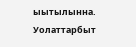ыытылынна. Уолаттарбыт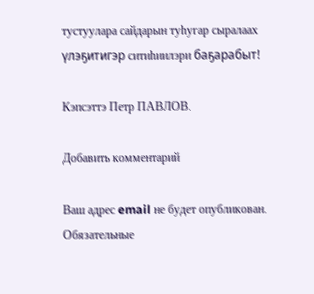тустуулара сайдарын туһугар сыралаах үлэҕитигэр ситиһиилэри баҕарабыт!

Кэпсэттэ Петр ПАВЛОВ.

Добавить комментарий

Ваш адрес email не будет опубликован. Обязательные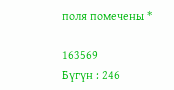поля помечены *

163569
Бүгүн : 246